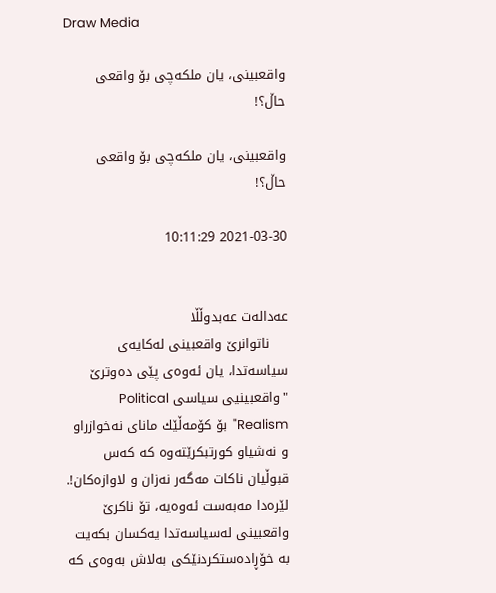Draw Media

واقعبینی، یان ملكه‌چی بۆ واقعی حاڵ؟!

واقعبینی، یان ملكه‌چی بۆ واقعی حاڵ؟!

2021-03-30 10:11:29


عه‌داله‌ت عه‌بدوڵڵا
    ناتوانرێ واقعبینی له‌كایه‌ی سیاسه‌تدا، یان ئه‌وه‌ی پێی ده‌وترێ "واقعبینیی سیاسی Political Realism"  بۆ كۆمه‌ڵێك مانای نه‌خوازراو و نه‌شیاو كورتبكرێته‌وه‌ كه‌ كه‌س قبوڵیان ناكات مه‌گه‌ر نه‌زان و لاوازه‌كان!. لێره‌دا مه‌به‌ست ئه‌وه‌یه‌، تۆ ناكرێ واقعبینی له‌سیاسه‌تدا یه‌كسان بكه‌یت به‌ خۆڕاده‌ستكردنێكی به‌لاش به‌وه‌ی كه‌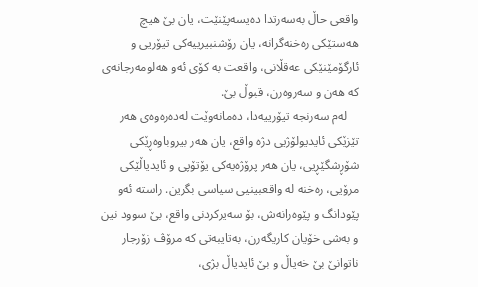واقعی حاڵ به‌سه‌رتدا ده‌یسه‌پێنێت، یان بێ هیچ هه‌ستێكی ره‌خنه‌گرانه‌، یان رۆشنبیرییه‌كی تیۆریی و ئارگۆمێنێكی عه‌قڵانی، واقعت به كۆی ئه‌و هه‌لومه‌رجانه‌ی كه‌ هه‌ن و سه‌روه‌رن، قبوڵ بێ.
    له‌م سه‌رنجه‌ تیۆرییه‌دا، ده‌مانه‌وێت له‌ده‌ره‌وه‌ی هه‌ر تێزێكی ئایدیولۆژیی دژه‌ واقع، یان هه‌ر بیروباوه‌ڕێكی شۆڕشگێڕیی، یان هه‌ر پرۆژه‌یه‌كی یۆتۆپی و ئایدیاڵێكی مرۆیی، ره‌خنه‌ له‌ واقعبینیی سیاسی بگرین. راسته‌ ئه‌و پێودانگ و پێوه‌رانه‌ش، بۆ سه‌یركردنی واقع، بێ سوود نین و به‌شی خۆیان كاریگه‌رن، به‌تایبه‌تی كه‌‌ مرۆڤ زۆرجار نا‌توانێ بێ خه‌یاڵ و بێ ئایدیاڵ بژی،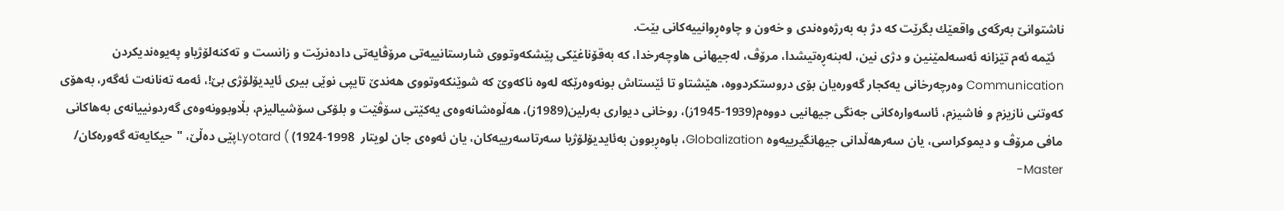ناشتوانێ به‌رگه‌ی واقعێك بگرێت كه‌ دژ به‌ به‌رژه‌وه‌ندی و خه‌ون و چاوه‌ڕوانییه‌كانی بێت.
   ئێمه‌ ئه‌م تێزانه‌ ئه‌سه‌لمێنین و دژی نین، له‌بنه‌ڕه‌تیشدا، مرۆڤ، له‌جیهانی هاوچه‌رخدا، كه‌ به‌قۆناغێكی پێشكه‌وتووی شارستانییه‌تی مرۆڤایه‌تی داده‌نرێت و زانست و ته‌كنه‌لۆژیاو په‌یوه‌ندیكردن Communication وه‌رچه‌رخانی یه‌كجار گه‌وره‌یان بۆی دروستكردووه‌، هێشتاو تا ئێستاش بونه‌وه‌رێكه‌ له‌وه‌ ناكه‌وێ كه‌ شوێنكه‌وتووی هه‌ندێ تایپی نوێی بیری ئایدیۆلۆژی بێ!، ئه‌مه‌ ته‌نانه‌ت ئه‌گه‌ر، به‌هۆی كه‌وتنی نازیزم و فاشیزم، ئاسه‌واره‌كانی جه‌نگی جیهانیی دووه‌م(1939-1945ز)، روخانی دیواری به‌رلین(1989ز)، هه‌ڵوه‌شانه‌وه‌ی یه‌كێتی سۆڤێت و بلۆكی سۆشیالیزم، بڵاوبوونه‌وه‌ی گه‌ردونییانه‌ی به‌هاكانی مافی مرۆڤ و دیموكراسی، یان سه‌رهه‌ڵدانی جیهانگیرییه‌وه Globalization، باوه‌ڕبوون به‌ئایدیۆلۆژیا سه‌رتاسه‌رییه‌كان، یان ئه‌وه‌ی جان لویتار  Lyotard ( (1924-1998پێی ده‌ڵێ، "حیكایه‌ته‌ گه‌وره‌كان/ Master-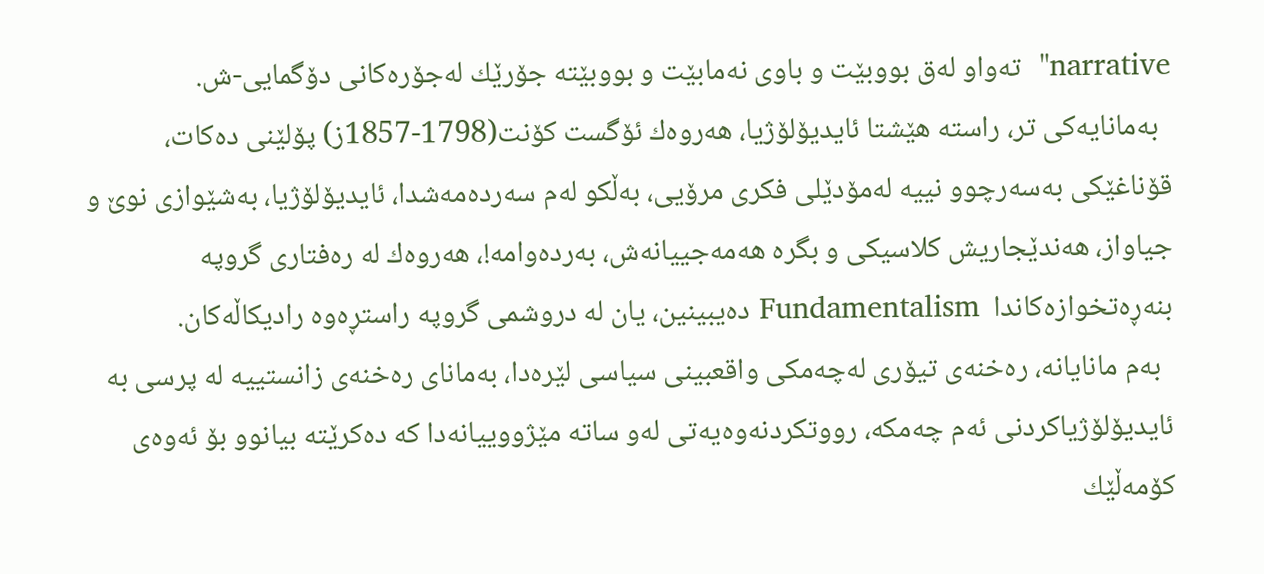narrative"  ته‌واو له‌ق بووبێت و باوی نه‌مابێت و بووبێته‌ جۆرێك له‌جۆره‌كانی دۆگمایی-ش.
  به‌مانایه‌كی تر، راسته‌ هێشتا ئایدیۆلۆژیا، هه‌روه‌ك ئۆگست كۆنت(1798-1857ز) پۆلێنی ده‌كات، قۆناغێكی به‌سه‌رچوو نییه‌ له‌مۆدێلی فكری مرۆیی، به‌ڵكو له‌م سه‌رده‌مه‌شدا، ئایدیۆلۆژیا، به‌شێوازی نوێ و جیاواز، هه‌ندێجاریش كلاسیكی و بگره‌ هه‌مه‌جییانه‌ش، به‌رده‌وامه‌!، هه‌روه‌ك له‌ ره‌فتاری گروپه‌ بنه‌ڕه‌تخوازه‌كاندا  Fundamentalism ده‌یبینین، یان له‌ دروشمی گروپه‌ راستڕه‌وه‌ رادیكاڵه‌كان.
  به‌م مانایانه‌، ره‌خنه‌ی تیۆری له‌چه‌مكی واقعبینی سیاسی لێره‌دا، به‌مانای ره‌خنه‌ی زانستییه‌ له‌ پرسی به‌ ئایدیۆلۆژیاكردنی ئه‌م چه‌مكه‌، رووتكردنه‌وه‌یه‌تی له‌و ساته‌ مێژووییانه‌دا كه‌ ده‌كرێته‌ بیانوو بۆ ئه‌وه‌ی كۆمه‌ڵێك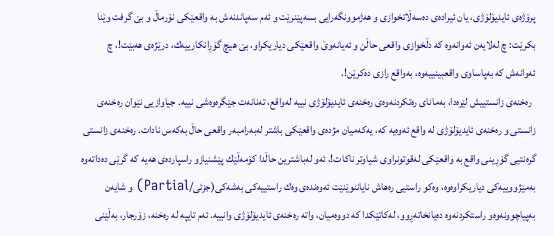پرۆژه‌ی ئایدیۆلۆژی، یان ئیراده‌ی ده‌سه‌ڵاتخوازی و هه‌ژموونگه‌رایی بسه‌پێنرێت و ئه‌م سه‌پاندنه‌ش به‌ واقعێكی نۆرماڵ و بێ گرفت وێنا بكرێت: چ له‌لایه‌ن ئه‌وانه‌وه‌ كه‌ دڵخوازی واقعی حاڵن و ئه‌یانه‌وێ واقعێكی دیاریكراو، بێ هیچ گۆڕانكارییه‌ك، درێژه‌ی هه‌بێت!، چ ئه‌وانه‌ش كه‌ به‌پاساوی واقعبینییه‌وه‌، به‌واقع رازی ده‌كرێن!.
  ره‌خنه‌ی زانستییش لێره‌دا، به‌مانای ره‌تكردنه‌وه‌ی ره‌خنه‌ی ئایدیۆلۆژی نییه‌ له‌واقع، ته‌نانه‌ت جێگره‌وه‌شی نییه‌. جیاوازیی نێوان ره‌خنه‌ی زانستی و ره‌خنه‌ی ئایدیۆلۆژی له‌ واقع ئه‌وه‌یه‌ كه‌، یه‌كه‌میان مژده‌ی واقعێكی باشتر له‌به‌رامبه‌ر واقعی حاڵ به‌كه‌س نادات. ره‌خنه‌ی زانستی گره‌نتیی گۆڕینی واقع به‌ واقعێكی له‌قوتونراوی شیاوتر ناكات!، ئه‌و له‌باشترین حاڵدا كۆمه‌ڵێك پێشنیازو راسپارده‌ی هه‌یه‌ كه‌ گرێی ده‌داته‌وه‌ به‌مێژووییه‌كی دیاریكراوه‌وه‌، وه‌كو راستیی ره‌هاش نایاننوێنێت ئه‌وه‌نده‌ی وه‌ك راستییه‌كی به‌شه‌كی(جزئی/Partial) و شایه‌ن به‌پیاچوونه‌وه‌و راستكردنه‌وه‌ ده‌یانخاته‌ڕوو، له‌كاتێكدا كه‌ دووه‌میان، واته‌ ره‌خنه‌ی ئایدیۆلۆژی وانییه‌. ئه‌م تایپه‌ له‌ ره‌خنه‌، زۆرجار، به‌ڵێنی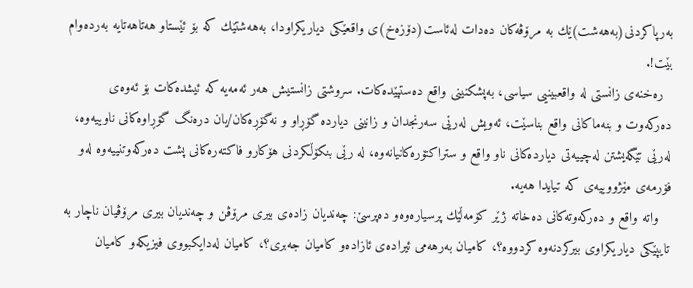به‌رپاكردنی(به‌هه‌شت)ێك به‌ مرۆڤه‌كان ده‌دات له‌ئاست(دۆزه‌خ)ی واقعێكی دیاریكراودا، به‌هه‌شتێك كه‌ بۆ ئێستاو هه‌تاهه‌تایه‌ به‌رده‌وام بێت!.
  ره‌خنه‌ی زانستی له‌ واقعبینیی سیاسی، به‌پشكنینی واقع ده‌ستپێده‌كات. سروشتی زانستیش هه‌ر ئه‌مه‌یه‌ كه‌ ئیشده‌كات بۆ ئه‌وه‌ی ده‌ركه‌وت و بنه‌ماكانی واقع بناسێت، ئه‌ویش له‌رێی سه‌رنجدان و زانینی دیارده‌ گۆڕاو و نه‌گۆڕه‌كان/یان دره‌نگ گۆڕاوه‌كانی ناوییه‌وه‌، له‌رێی تێگه‌یشتن له‌چییه‌تی دیارده‌كانی ناو واقع و ستراكتۆره‌كانیانه‌وه‌، له‌ رێی بنكۆڵكردنی هۆكارو فاكته‌ره‌كانی پشت ده‌ركه‌وتنییه‌وه‌ له‌و فۆرمه‌ی مێژووییه‌ی كه‌ تیایدا هه‌یه.
   واته‌ واقع و ده‌ركه‌وته‌كانی ده‌خاته‌ ژێر كۆمه‌ڵێك پرسیاره‌وه‌و ده‌پرسێ: چه‌ندیان زاده‌ی بیری مرۆڤن و چه‌ندیان بیری مرۆڤیان ناچار به‌ تایپێكی دیاریكراوی بیركردنه‌وه‌ كردووه‌؟، كامیان به‌رهه‌می ئیراده‌ی ئازاده‌و كامیان جه‌بری؟، كامیان له‌دایكبووی فیزیكه‌و كامیان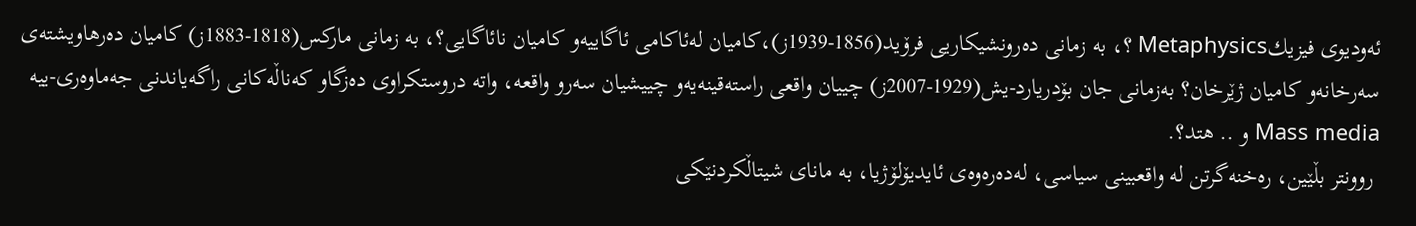ئه‌ودیوی فیزیكMetaphysics ؟، به‌ زمانی ده‌رونشیكاریی فرۆید(1856-1939ز)،كامیان له‌ئاكامی ئاگاییه‌و كامیان نائاگایی؟، به‌ زمانی ماركس(1818-1883ز) كامیان ده‌رهاویشته‌ی سه‌رخانه‌و كامیان ژێرخان؟ به‌زمانی جان بۆدریارد-یش(1929-2007ز) چییان واقعی راسته‌قینه‌یه‌و چییشیان سه‌رو واقعه‌، واته‌ دروستكراوی ده‌زگاو كه‌ناڵه‌كانی راگه‌یاندنی جه‌ماوه‌ری-ییه‌ Mass media و .. هتد؟.
 روونتر بڵێین، ره‌خنه‌گرتن له‌ واقعبینی سیاسی، له‌ده‌ره‌وه‌ی ئایدیۆلۆژیا، به‌ مانای شیتاڵكردنێكی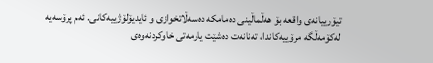تیۆرییانه‌ی واقعه‌ بۆ هه‌ڵماڵینی ده‌مامكه‌ ده‌سه‌ڵاتخوازی و ئایدیۆلۆژییه‌كانی. ئه‌م پرۆسه‌یه‌ له‌كۆمه‌ڵگه‌ مرۆییه‌كاندا، ته‌نانه‌ت ده‌شێت یارمه‌تی خاوكردنه‌وه‌ی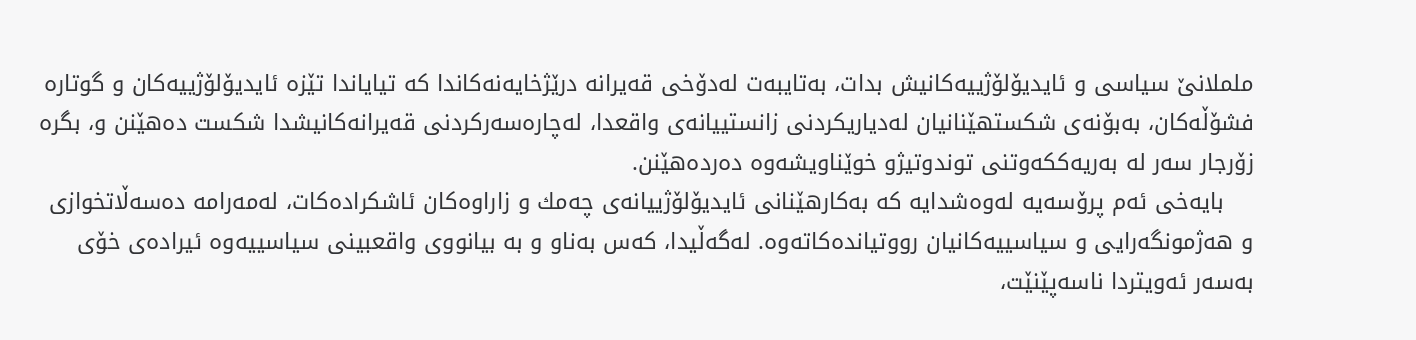ململانێ سیاسی و ئایدیۆلۆژییه‌كانیش بدات، به‌تایبه‌ت له‌دۆخی قه‌یرانه‌ درێژخایه‌نه‌كاندا كه‌ تیایاندا تێزه‌ ئایدیۆلۆژییه‌كان و گوتاره‌ فشۆڵه‌كان، به‌بۆنه‌ی شكستهێنانیان له‌دیاریكردنی زانستییانه‌ی واقعدا، له‌چاره‌سه‌ركردنی قه‌یرانه‌كانیشدا شكست ده‌هێنن و، بگره‌ زۆرجار سه‌ر له‌ به‌ریه‌ككه‌وتنی توندوتیژو خوێناویشه‌وه‌ ده‌رده‌هێنن.
    بایه‌خی ئه‌م پرۆسه‌یه‌ له‌وه‌شدایه‌ كه‌ به‌كارهێنانی ئایدیۆلۆژییانه‌ی چه‌مك و زاراوه‌كان ئاشكراده‌كات، له‌مه‌رامه‌ ده‌سه‌ڵاتخوازی و هه‌ژمونگه‌رایی و سیاسییه‌كانیان رووتیانده‌كاته‌وه‌. له‌گه‌ڵیدا، كه‌س به‌ناو و به‌ بیانووی واقعبینی سیاسییه‌وه‌ ئیراده‌ی خۆی به‌سه‌ر ئه‌ویتردا ناسه‌پێنێت،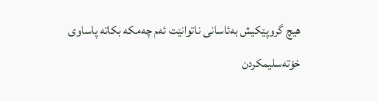هیچ گروپێكیش به‌ئاسانی ناتوانێت ئه‌م چه‌مكه‌ بكاته‌ پاساوی خۆته‌سلیمكردن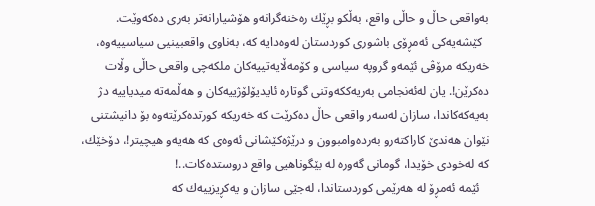به‌واقعی حاڵ و حاڵی واقع، به‌ڵكو بڕێك ره‌خنه‌گرانه‌و هۆشیارانه‌تر به‌ری ده‌كه‌وێت.
  كێشه‌یه‌كی ئه‌مڕۆی باشوری كوردستان له‌وه‌دایه‌ كه‌، به‌ناوی واقعبینیی سیاسییه‌وه‌، خه‌ریكه‌ مرۆڤی ئێمه‌و گروپه‌ سیاسی و كۆمه‌ڵایه‌تییه‌كان ملكه‌چی واقعی حاڵی وڵات ده‌كرێن!. یان له‌ئه‌نجامی به‌ریه‌ككه‌وتنی گوتاره‌ ئایدیۆلۆژییه‌كان و هه‌ڵمه‌ته‌ میدیاییه‌ دژ به‌یه‌كه‌كاندا، سازان له‌سه‌ر واقعی حاڵ ده‌كرێت كه‌ خه‌ریكه‌ كورتده‌كرێته‌وه‌ بۆ دانیشتنی نێوان هه‌ندێ كاراكته‌رو به‌رده‌وامبوون و درێژه‌كێشانی ئه‌وه‌ی كه‌ هه‌یه‌و هیچیتر!، دۆخێك، كه‌ له‌خودی خۆیدا، گومانی گه‌وره‌ له‌ بێگوناهیی واقع دروستده‌كات..!
   ئێمه‌ ئه‌مڕۆ له‌ هه‌رێمی كوردستاندا، له‌جێی سازان و یه‌كڕیزییه‌ك كه‌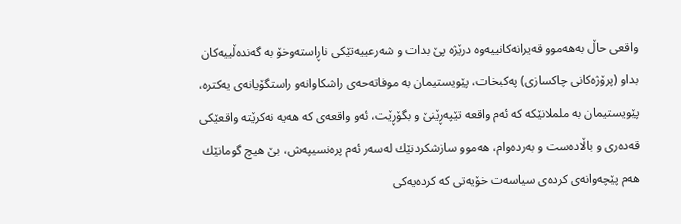واقعی حاڵ به‌هه‌موو قه‌یرانه‌كانییه‌وه‌ درێژه‌ پێ بدات و شه‌رعییه‌تێكی ناڕاسته‌وخۆ به‌ گه‌نده‌ڵییه‌كان بداو (پرۆژه‌كانی چاكسازی) په‌كبخات، پێویستیمان به‌ موفاته‌حه‌ی راشكاوانه‌و راستگۆیانه‌ی یه‌كتره‌، پێویستیمان به‌ ململانێكه‌ كه‌ ئه‌م واقعه‌ تێپه‌ڕێنێ و بگۆڕێت، ئه‌و واقعه‌ی كه‌ هه‌یه‌ نه‌كرێته‌ واقعێكی قه‌ده‌ری و باڵاده‌ست و به‌رده‌وام، هه‌موو سازشكردنێك له‌سه‌ر ئه‌م پره‌نسیپه‌ش، بێ هیچ گومانێك هه‌م پێچه‌وانه‌ی كرده‌ی سیاسه‌ت خۆیه‌تی كه‌ كرده‌یه‌كی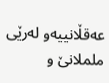عه‌قڵانییه‌و له‌رێی ململانێ و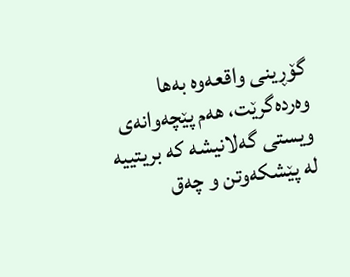گۆڕینی واقعه‌وه‌ به‌ها وه‌رده‌گرێت، هه‌م پێچه‌وانه‌ی ویستی گه‌لانیشه‌ كه‌ بریتییه‌ له‌ پێشكه‌وتن و چه‌ق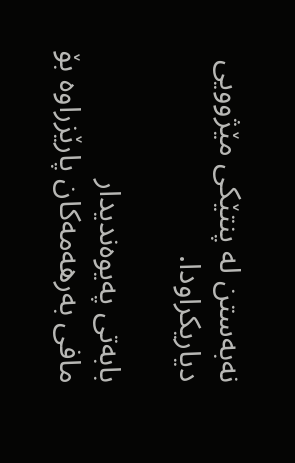نه‌به‌ستن له‌ پنتێكی مێژوویی دیاریكراودا.

بابه‌تی په‌یوه‌ندیدار
مافی به‌رهه‌مه‌كان پارێزراوه‌ بۆ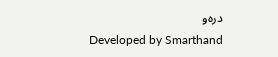دره‌و
Developed by Smarthand